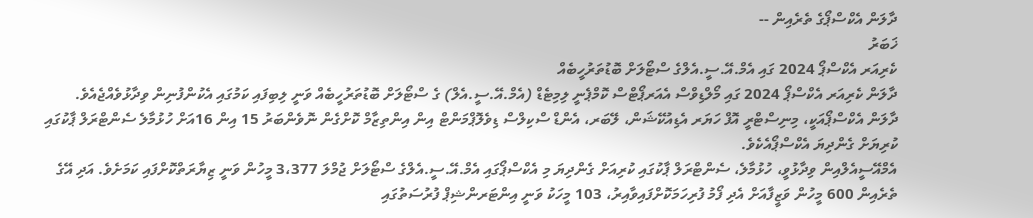ދާލަން އެކްސްޕޯގެ ތެރެއިން --
ޚަބަރު
ކެރިއަރ އެކްސްޕޯ 2024 ގައި އެމް.އޭ.ސީ.އެލްގެ ސްޓޯލަށް ބޮޑުތަރުހީބެއް
ދާލަން ކެރިއަރ އެކްސްޕޯ 2024 ގައި މޯލްޑިވްސް އެއަރޕޯޓްސް ކޮމްޕެނީ ލިމިޓެޑް (އެމް.އޭ.ސީ.އެލް) ގެ ސްޓޯލަށް ބޮޑުތަރުހީބެއް ވަނީ ލިބިފައި ކަމުގައި އެކުންފުނިން ވިދާޅުވެއްޖެއެވެ.
ދާލަން އެކްސްޕޯއަކީ، މިނިސްޓްރީ އޮފް ހަޔަރ އެޑިއުކޭޝަން، ލޭބަރ، އެންޑް ސްކިލްސް ޑިވެލޮޕްމަންޓް އިން އިންތިޒާމް ކޮށްގެން ނޮވެންބަރު 15 އިން 16އަށް ހުޅުމާލެ ސެންޓްރަލް ޕާކުގައި ކުރިޔަށް ގެންދިޔަ އެކްސްޕޯއެކެވެ.
އެމްއޭސީއެލްއިން ވިދާޅުވީ، ހުޅުމާލެ، ސެންޓްރަލް ޕާކުގައި ކުރިއަށް ގެންދިޔަ މި އެކްސްޕޯގައި އެމް.އޭ.ސީ.އެލްގެ ސްޓޯލަށް ޖުމްލަ 3،377 މީހުން ވަނީ ޒިޔާރަތްކޮށްފައި ކަމަށެވެ. އަދި އޭގެ ތެރެއިން 600 މީހުން ވަޒީފާއަށް އެދި ފޯމު ފުރިހަމަކޮށްފައިވާއިރު، 103 މީހަކު ވަނީ އިންޓަރންޝިޕް ފުރުސަތުގައި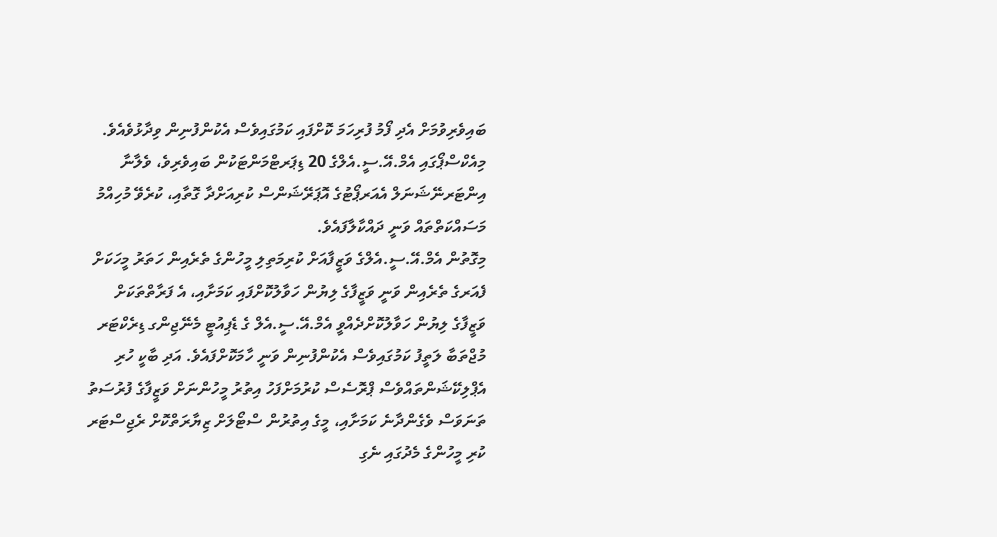ބައިވެރިވުމަށް އެދި ފޯމު ފުރިހަމަ ކޮށްފައި ކަމުގައިވެސް އެކުންފުނިން ވިދާޅުވެއެވެ. މިއެކްސްޕޯގައި އެމް.އޭ.ސީ.އެލްގެ 20 ޑިޕަރޓްމަންޓަކުން ބައިވެރިވެ، ވެލާނާ އިންޓަރނޭޝަނަލް އެއަރޕޯޓުގެ އޮޕަރޭޝަންސް ކުރިއަށްދާ ގޮތާއި، ކުރެވޭ މުހިއްމު މަސައްކަތްތައް ވަނީ ދައްކާލާފައެވެ.
މިގޮތުން އެމް.އޭ.ސީ.އެލްގެ ވަޒީފާއަށް ކުރިމަތިލި މީހުންގެ ތެރެއިން ހަތަރު މީހަކަށް ފެއަރގެ ތެރެއިން ވަނީ ވަޒީފާގެ ލިޔުން ހަވާލުކޮށްފައި ކަމަށާއި، އެ ފަރާތްތަކަށް ވަޒީފާގެ ލިޔުން ހަވާލުކޮށްދެއްވީ އެމް.އޭ.ސީ.އެލް ގެ ޑެޕިއުޓީ މެނޭޖިންގ ޑިރެކްޓަރ މުޖްތަބާ ލަތީފު ކަމުގައިވެސް އެކުންފުނިން ވަނީ ހާމަކޮށްފައެވެ. އަދި ބާކީ ހުރި އެޕްލިކޭޝަންތައްވެސް ޕްރޮސެސް ކުރުމަށްފަހު އިތުރު މީހުންނަށް ވަޒީފާގެ ފުރުސަތު ތަނަވަސް ވެގެންދާނެ ކަމަށާއި، މީގެ އިތުރުން ސްޓޯލަށް ޒިޔާރަތްކޮށް ރެޖިސްޓަރ ކުރި މީހުންގެ މެދުގައި ނެގި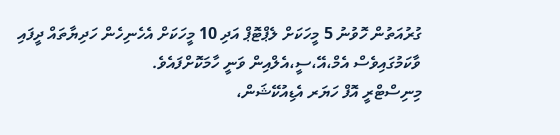ގުރުއަތުން ހޮވުނު 5 މީހަކަށް ލެޕްޓޮޕް އަދި 10 މީހަކަށް އެހެނިހެން ހަދިޔާތައް ދީފައި ވާކަމުގައިވެސް އެމް،އޭ،ސީ،އެލްއިން ވަނީ ހާމަކޮށްފައެވެ.
މިނިސްޓްރީ އޮފް ހަޔަރ އެޑިއުކޭޝަން،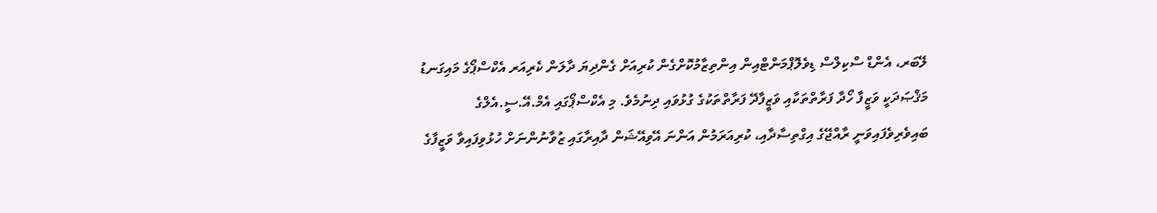ލޭބަރ، އެންޑް ސްކިލްސް ޑިވެލޮޕްމަންޓްއިން އިންތިޒާމުކޮށްގެން ކުރިއަށް ގެންދިޔަ ދާލަން ކެރިއަރ އެކްސްޕޯގެ މައިގަނޑު މަޤްޞަދަކީ ވަޒީފާ ހޯދާ ފަރާތްތަކާއި ވަޒީފާދޭ ފަރާތްތަކުގެ ގުޅުވައި ދިނުމެވެ. މި އެކްސްޕޯގައި އެމް.އޭ.ސީ.އެލްގެ ބައިވެރިވެފައިވަނީ ރާއްޖޭގެ އިގްތިސާދާއި، ކުރިއަރަމުން އަންނަ އޭވިއޭޝަން ދާއިރާގައި ޒުވާނުންނަށް ހުޅުވިފައިވާ ވަޒީފާގެ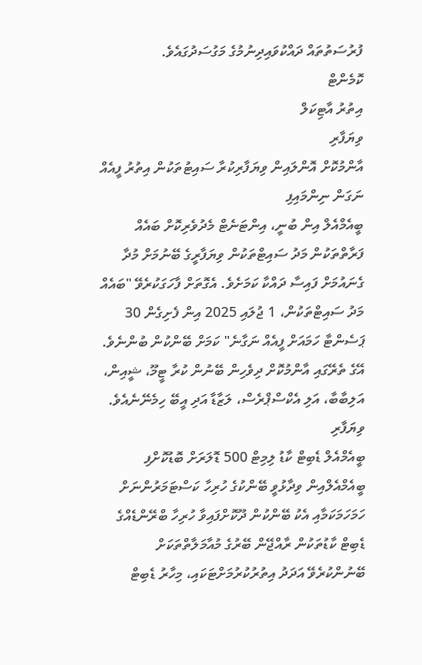ފުރުސަތުތައް ދައްކުވައިދިނުމުގެ މަގުސަދުގައެވެ.
ކޮމެންޓް
އިތުރު އާޓިކަލް
ވިޔަފާރި
އާންމުކޮށް އޮންލައިން ވިޔަފާރިކުރާ ސައިޓުތަކުން އިތުރު ފީއެއް ނަގަން ނިންމައިފި
ބީއެމްއެލް އިން ބުނީ، އިންޓަނެޓް މެދުވެރިކޮށް ބައެއް ފަރާތްތަކުން މަދު ސައިޓްތަކުން ވިޔަފާރީގެ ބޭނުމަށް މުދާ ގެނައުމަށް ފައިސާ ދައްކާ ކަމަށެވެ. އެގޮތަށް ފާހަގަކުރެވޭ "ބައެއް މަދު ސައިޓްތަކުން، 1 ޖުލައި 2025 އިން ފެށިގެން 30 ޕަސެންޓާ ހަމައަށް ފީއެއް ނަގާނެ" ކަމަށް ބޭންކުން ބުންނެވެ. އޭގެ ތެރޭގައި އާންމުކޮށް ދިވެހިން ބޭނުން ކުރާ ޓީމޫ، ޝީއިން، އަލިބާބާ، އަލި އެކްސްޕްރެސް، ލަޒާޑާ އަދި އީބޭ ހިމެނޭނެއެވެ.
ވިޔަފާރި
ބީއެމްއެލް ޑެބިޓް ކާޑު ލިމިޓް 500 ޑޮލަރަށް ބޮޑުކޮށްފި
ބީއެމްއެލްއިން ވިދާޅުވީ ބޭންކުގެ ހުރިހާ ކަސްޓަމަރުންނަށް ހަމަހަމަކަމާއި އެކު ބޭންކުން ދޫކޮށްފައިވާ ހުރިހާ ބްރޭންޑެއްގެ ޑެބިޓް ކާޑުތަކުން ރާއްޖޭން ބޭރުގެ މުއާމަލާތްތަކަށް ބޭނުންކުރެވޭ އަދަދު އިތުރުކުރުމަށްޓަކައި، މިހާރު ޑެބިޓް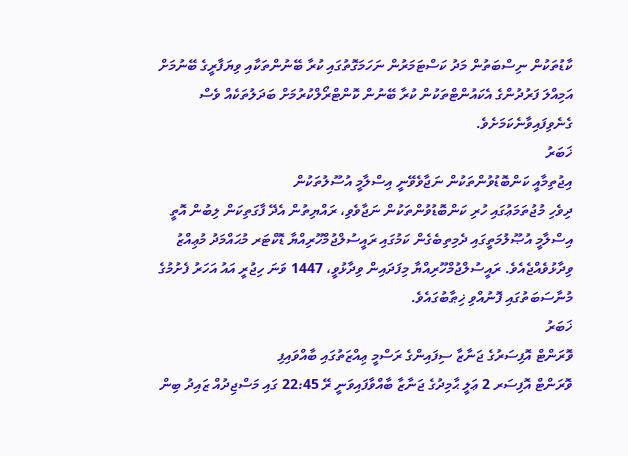ކާޑުތަކުން ނިސްބަތުން މަދު ކަސްޓަމަރުން ނަހަމަގޮތުގައި ކުރާ ބޭނުންތަކާއި ވިޔަފާރީގެ ބޭނުމަށް އަމިއްލަ ފަރުދުންގެ އެކައުންޓްތަކުން ކުރާ ބޭނުން ކޮންޓްރޯލްކުރުމަށް ބަދަލުތަކެއް ވެސް ގެނެވިފައިވާނެކަމަށެވެ.
ޚަބަރު
އިޖުތިމާއީ ކަންބޮޑުވުންތަކުން ނަޖާވެވޭނީ އިސްލާމީ އުސޫލުތަކުން
ދިވެހި މުޖުތަމަޢުގައި ހުރި ކަންބޮޑުވުންތަކުން ނަޖާވެވި، ރައްޔިތުން އެދޭ ފާގަތިކަން ލިބުން އޮތީ އިސްލާމީ އުޞޫލުމަތީގައި ދެމިތިބެގެން ކަމުގައި ރައީސުލްޖުމްހޫރިއްޔާ ޑޮކްޓަރ މުޙައްމަދު މުޢިއްޒު ވިދާޅުވެއްޖެއެވެ. ރައީސުލްޖުމްހޫރިއްޔާ މިފަދައިން ވިދާޅުވީ، 1447 ވަނަ ހިޖުރީ އައު އަހަރު ފެށުމުގެ މުނާސަބަތުގައި ފޮނުއްވި ޚިޠާބުގައެވެ.
ޚަބަރު
ވޮރަންޓް އޮފިސަރުގެ ޖަނާޒާ ސިފައިންގެ ރަސްމީ ޢިއްޒަތުގައި ބާއްވައިފި
ވޮރަންޓް އޮފިސަރ 2 ޢަލީ ޙާމިދުގެ ޖަނާޒާ ބާއްވާފައިވަނީ ރޭ 22:45 ގައި މަސްޖިދުއް ޒައިދު ބިން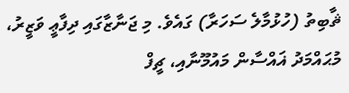ޘާބިތު (ހުޅުމާލެ ސަހަރާ) ގައެވެ. މި ޖަނާޒާގައި ދިފާޢީ ވަޒީރު، މުޙައްމަދު ޣައްސާން މައުމޫނާއި، ޗީފް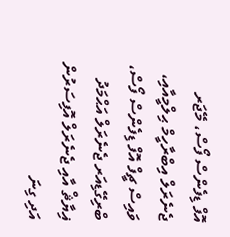އޮފް ޑިފެންސް ފޯސް، މޭޖަރ ޖެނެރަލް އިބްރާހީމް ޙިލްމީއާއި، ވައިސް ޗީފް އޮފް ޑިފެންސް ފޯސް، ބްރިގޭޑިއަރ ޖެނެރަލް އަޙްމަދު ޣިޔާޘް އާއި ޖެނެރަލް އޮފިސަރުން އަދި ގިނަ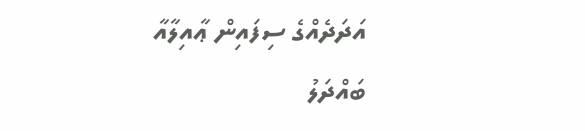އަދަދެއްގެ ސިފައިން ޢާއިލާއާ ބައްދަލު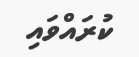ކުރައްވައި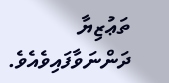ތަޢުޒިޔާ ދަންނަވާފައިވެއެވެ.